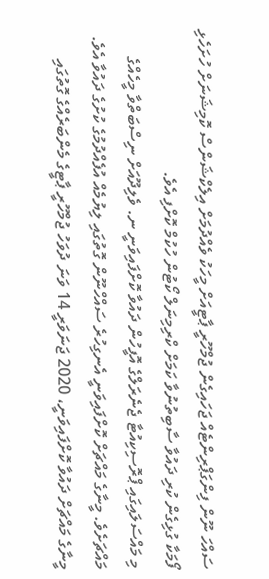ސައްހަ ނޫން ފިންގަޕްރިންޓެއް ޖަހައިގެން ޖުމްހޫރީ ޕާޓީއަށް މީހަކު ވެއްދުމަށް އިލެކްޝަންސް ކޮމިޝަނަށް ހުށަހެޅި ފޯމަކާ ގުޅިގެން ކުރި ދައުވާ ސާބިތުނުވާ ކަމަށް ކްރިމިނަލް ކޯޓުން ހުކުމް ކޮށްފި އެވެ.
މި މައްސަލައިގައި ޕްރޮސިކިއުޓާ ޖެނެރަލްގެ އޮފީހުން ދައުވާ ކޮށްފައިވަނީ ނ. ވެލިދޫއަށް ނިސްބަތްވާ މީހެއްގެ މައްޗަށެވެ. މީނާގެ މައްޗަށް ކޮށްފައިވަނީ އެނގިހުރެ ސައްހްނޫން ގޮތުގައި ލިޔުމެއް އުފެއްދުމުގެ ކުށުގެ ދައުވާ އެވެ.
މީނާގެ މައްޗަށް ދައުވާ ކޮށްފައިވަނީ، 2020 ޖަނަވަރީ 14 ވަނަ ދުވަހު ޖުމްހޫރީ ޕާޓީގެ މެންބަރެއްގެ ގޮތުގައި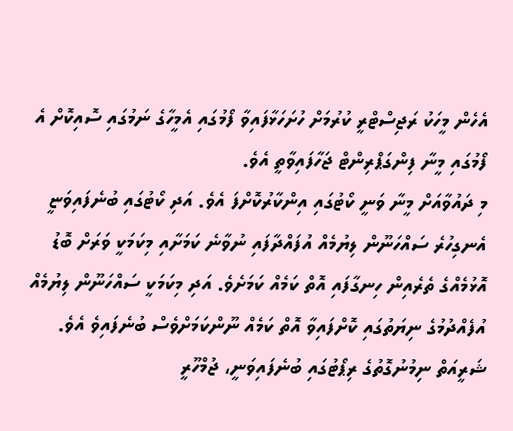އެހެން މީހަކު ރަޖިސްޓްރީ ކުރުމަށް ހުށަހަޅާފައިވާ ފޯމުގައި އެމީހާގެ ނަމުގައި ސޮއިކޮށް އެ ފޯމުގައި މީނާ ފިންގަޕްރިންޓް ޖަހާފައިވާތީ އެވެ.
މި ދައުވާއަށް މީނާ ވަނީ ކޯޓުގައި އިންކާރުކޮށްފަ އެވެ. އަދި ކޯޓުގައި ބުނެފައިވަޏީ އެނގިހުރެ ސައްހަނޫން ލިޔުމެއް އުފައްދާފައި ނުވާނެ ކަމަށާއި މިކަމަކީ ވަރަށް ބޮޑު އޮޅުމެއްގެ ތެރެއިން ހިނގާފައި އޮތް ކަމެއް ކަމަށެވެ. އަދި މިކަމަކީ ސައްހަނޫން ލިޔުމެއް އުފެއްދުމުގެ ނިޔަތުގައި ކޮށްފައިވާ އޮތް ކަމެއް ނޫންކަމަށްވެސް ބުނެފައިވެ އެވެ.
ޝަރީއަތް ނިމުނުގޮތުގެ ރިޕޯޓުގައި ބުނެފައިވަނީ، ޖުމްހޫރީ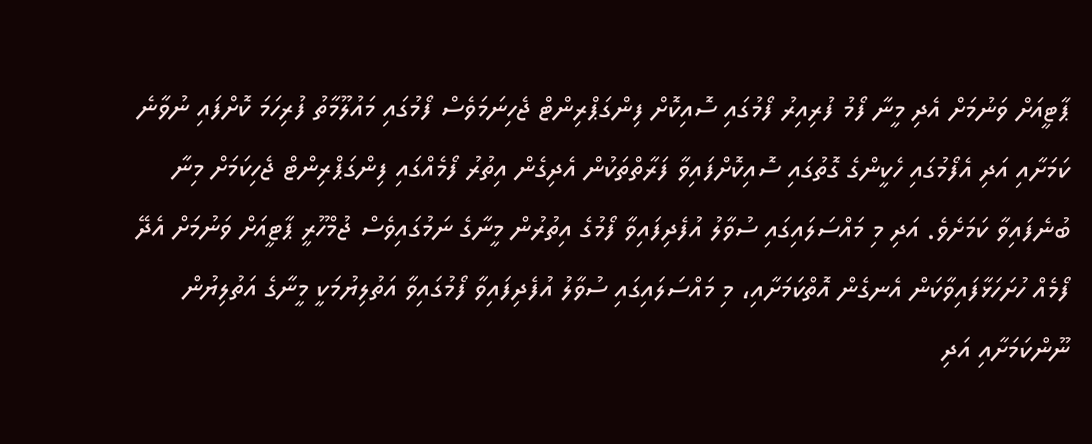ޕާޓީއަށް ވަނުމަށް އެދި މީނާ ފޯމު ފުރިއިރު ފޯމުގައި ސޮއިކޮށް ފިންގަޕްރިންޓް ޖެހިނަމަވެސް ފޯމުގައި މައުލޫމާތު ފުރިހަމަ ކޮށްފައި ނުވާނެ ކަމަށާއި އަދި އެފޯމުގައި ހެކީންގެ ގޮތުގައި ސޮއިކޮށްފައިވާ ފަރާތްތަކުން އެދިގެން އިތުރު ފޯމެއްގައި ފިންގަޕްރިންޓް ޖެހިކަމަށް މިނާ ބުނެފައިވާ ކަމަށެވެ. އަދި މި މައްސަލައިގައި ސުވާލު އުފެދިފައިވާ ފޯމުގެ އިތުރުން މީނާގެ ނަމުގައިވެސް ޖުމްހޫރީ ޕާޓީއަށް ވަނުމަށް އެދޭ ފޯމެއް ހުށަހަޅާފައިވާކަން އެނގެން އޮތްކަމަށާއި، މި މައްސަލައިގައި ސުވާލު އުފެދިފައިވާ ފޯމުގައިވާ އަތުލިޔުމަކީ މީނާގެ އަތުލިޔުން ނޫންކަމަށާއި އަދި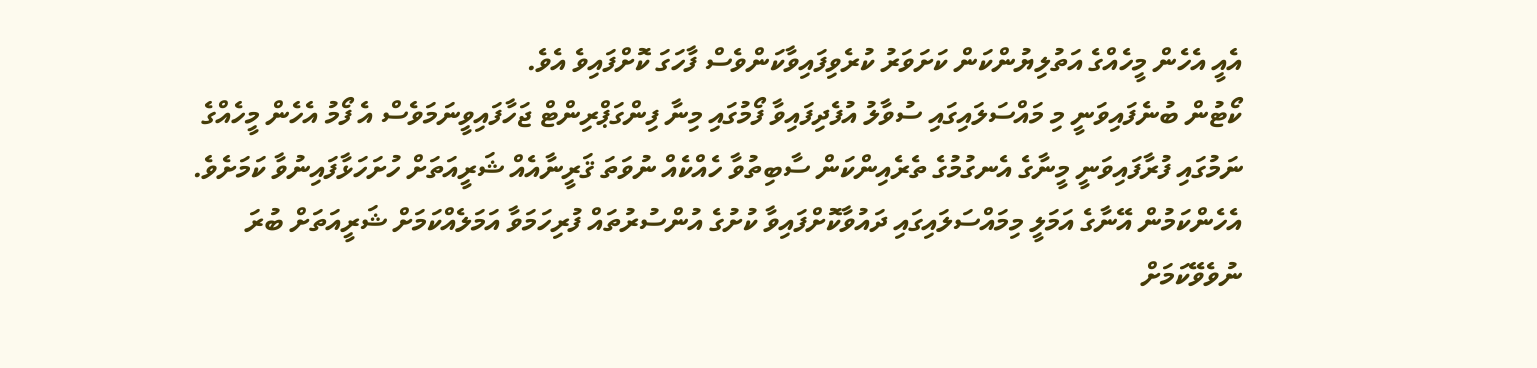އެއީ އެހެން މީހެއްގެ އަތުލިޔުންކަން ކަށަވަރު ކުރެވިފައިވާކަންވެސް ފާހަގަ ކޮށްފައިވެ އެވެ.
ކޯޓުން ބުނެފައިވަނީ މި މައްސަލައިގައި ސުވާލު އުފެދިފައިވާ ފޯމުގައި މިނާ ފިންގަޕްރިންޓް ޖަހާފައިވީނަމަވެސް އެ ފޯމު އެހެން މީހެއްގެ ނަމުގައި ފުރާފައިވަނީ މީނާގެ އެނގުމުގެ ތެރެއިންކަން ސާބިތުވާ ހެއްކެއް ނުވަތަ ޤަރީނާއެއް ޝަރީއަތަށް ހުށަހަޅާފައިނުވާ ކަމަށެވެ. އެހެންކަމުން އޭނާގެ އަމަލީ މިމައްސަލައިގައި ދައުވާކޮށްފައިވާ ކުށުގެ އުންސުރުތައް ފުރިހަމަވާ އަމަލެއްކަމަށް ޝަރީއަތަށް ބުރަ ނުވެވޭކަމަށް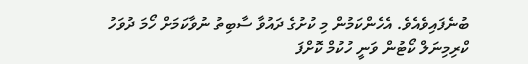ބުނެފައިވެއެވެ. އެހެންކަމުން މި ކުށުގެ ދައުވާ ސާބިތު ނުވާކަމަށް ހޯމަ ދުވަހު ކްރިމިނަލް ކޯޓުން ވަނީ ހުކުމް ކޮށްފަ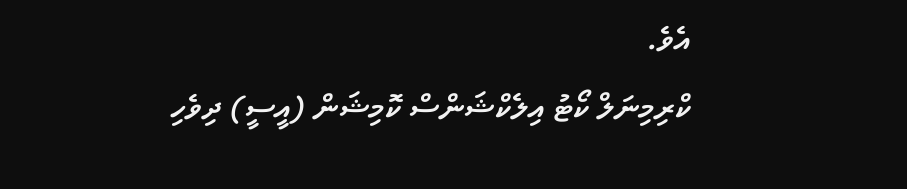އެވެ.
ކްރިމިނަލް ކޯޓު އިލެކްޝަންސް ކޮމިޝަން (އީސީ) ދިވެހި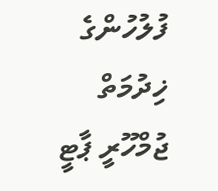ފުލުހުންގެ ޚިދުމަތް ޖުމްހޫރީ ޕާޓީ